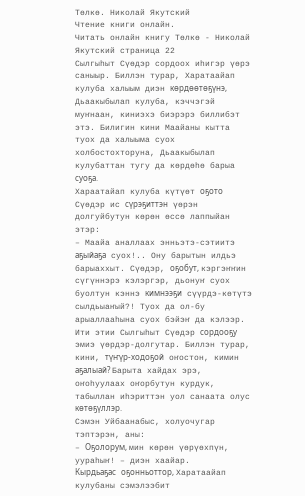Төлкө. Николай Якутский
Чтение книги онлайн.
Читать онлайн книгу Төлкө - Николай Якутский страница 22
Сылгыһыт Сүөдэр сордоох иһигэр үөрэ саныыр. Биллэн турар, Харатаайап кулуба халыым диэн көрдөөтөҕүнэ, Дьаакыбылап кулуба, кэччэгэй муҥнаан, киниэхэ биэрэрэ биллибэт этэ. Билигин кини Маайаны кытта туох да халыыма суох холбостохторуна, Дьаакыбылап кулубаттан тугу да көрдөһө барыа суоҕа.
Хараатайап кулуба күтүөт оҕото Сүөдэр ис сүрэҕиттэн үөрэн долгуйбутун көрөн өссө лаппыйан этэр:
– Маайа аналлаах энньэтэ-сэтиитэ аҕыйаҕа суох!.. Ону барытын илдьэ барыаххыт. Сүөдэр, оҕобут, кэргэҥҥин сүгүннэрэ кэлэргэр, дьонуҥ суох буолтун кэннэ кимнээҕи сүүрдэ-көтүтэ сылдьыаҥый?! Туох да ол-бу арыаллааһына суох бэйэҥ да кэлээр.
Ити этии Сылгыһыт Сүөдэр сордооҕу эмиэ үөрдэр-долгутар. Биллэн турар, кини, түҥүр-ходоҕой оҥостон, кимин аҕалыай? Барыта хайдах эрэ, оҥоһуулаах оҥорбутун курдук, табыллан иһэриттэн уол санаата олус көтөҕүллэр.
Сэмэн Уйбаанабыс, холуочугар тэптэрэн, аны:
– Оҕолорум, мин көрөн үөрүөхпүн, уураһыҥ! – диэн хаайар.
Кырдьаҕас оҕонньоттор, Харатаайап кулубаны сэмэлээбит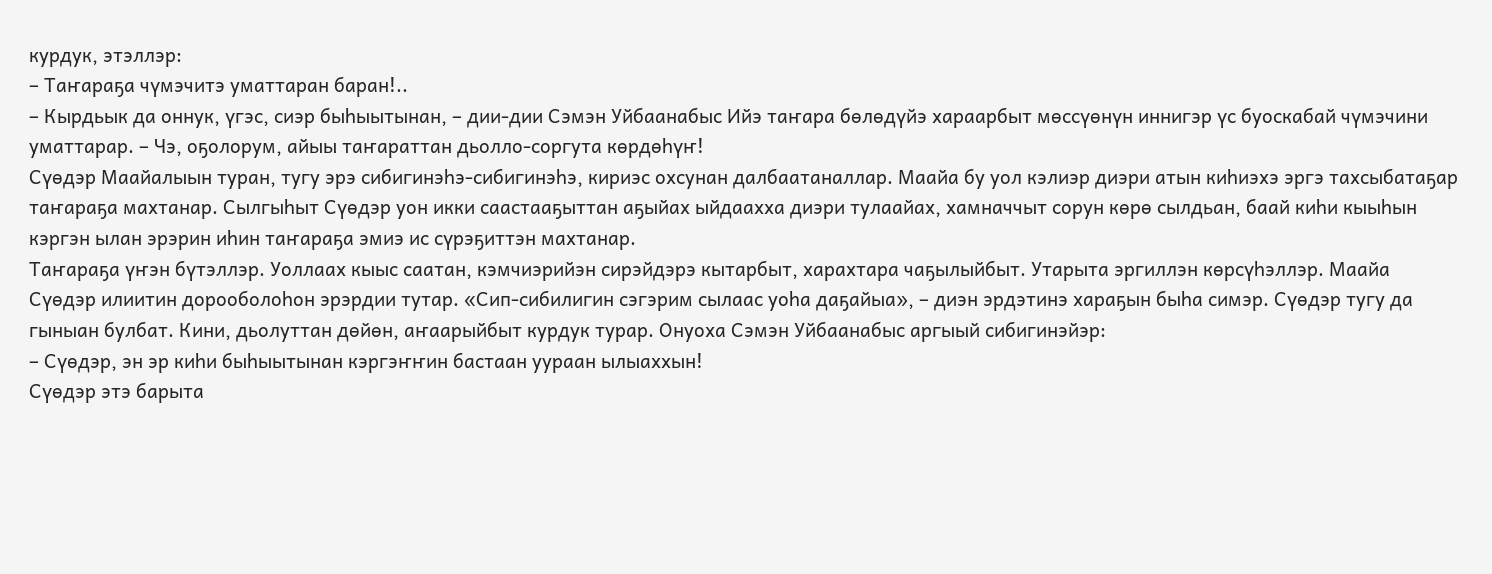курдук, этэллэр:
– Таҥараҕа чүмэчитэ уматтаран баран!..
– Кырдьык да оннук, үгэс, сиэр быһыытынан, – дии-дии Сэмэн Уйбаанабыс Ийэ таҥара бөлөдүйэ хараарбыт мөссүөнүн иннигэр үс буоскабай чүмэчини уматтарар. – Чэ, оҕолорум, айыы таҥараттан дьолло-соргута көрдөһүҥ!
Сүөдэр Маайалыын туран, тугу эрэ сибигинэһэ-сибигинэһэ, кириэс охсунан далбаатаналлар. Маайа бу уол кэлиэр диэри атын киһиэхэ эргэ тахсыбатаҕар таҥараҕа махтанар. Сылгыһыт Сүөдэр уон икки саастааҕыттан аҕыйах ыйдаахха диэри тулаайах, хамначчыт сорун көрө сылдьан, баай киһи кыыһын кэргэн ылан эрэрин иһин таҥараҕа эмиэ ис сүрэҕиттэн махтанар.
Таҥараҕа үҥэн бүтэллэр. Уоллаах кыыс саатан, кэмчиэрийэн сирэйдэрэ кытарбыт, харахтара чаҕылыйбыт. Утарыта эргиллэн көрсүһэллэр. Маайа Сүөдэр илиитин дорооболоһон эрэрдии тутар. «Сип-сибилигин сэгэрим сылаас уоһа даҕайыа», – диэн эрдэтинэ хараҕын быһа симэр. Сүөдэр тугу да гыныан булбат. Кини, дьолуттан дөйөн, аҥаарыйбыт курдук турар. Онуоха Сэмэн Уйбаанабыс аргыый сибигинэйэр:
– Сүөдэр, эн эр киһи быһыытынан кэргэҥҥин бастаан уураан ылыаххын!
Сүөдэр этэ барыта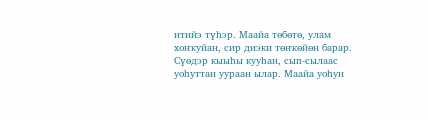итийэ түһэр. Маайа төбөтө, улам хоҥкуйан, сир диэки төҥкөйөн барар. Сүөдэр кыыһы кууһан, сып-сылаас уоһуттан уураан ылар. Маайа уоһун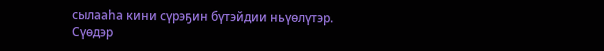сылааһа кини сүрэҕин бүтэйдии ньүөлүтэр. Сүөдэр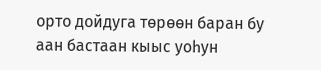орто дойдуга төрөөн баран бу аан бастаан кыыс уоһун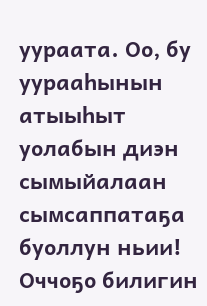уураата. Оо, бу уурааһынын атыыһыт уолабын диэн сымыйалаан сымсаппатаҕа буоллун ньии! Оччоҕо билигин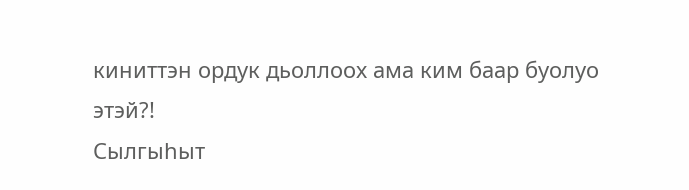киниттэн ордук дьоллоох ама ким баар буолуо этэй?!
Сылгыһыт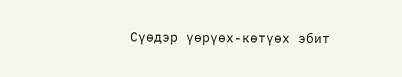Сүөдэр үөрүөх-көтүөх эбит